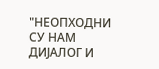"НЕОПХОДНИ СУ НАМ ДИЈАЛОГ И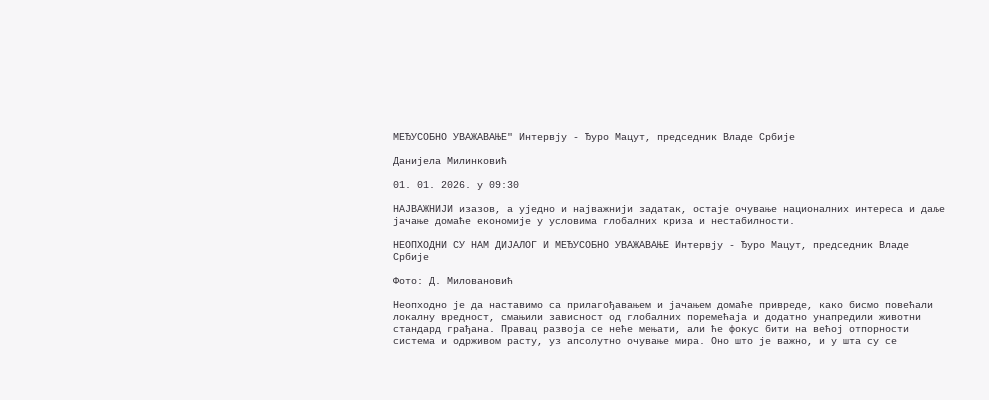МЕЂУСОБНО УВАЖАВАЊЕ" Интервју - Ђуро Мацут, председник Владе Србије

Данијела Милинковић

01. 01. 2026. у 09:30

НАЈВАЖНИЈИ изазов, а уједно и најважнији задатак, остаје очување националних интереса и даље јачање домаће економије у условима глобалних криза и нестабилности.

НЕОПХОДНИ СУ НАМ ДИЈАЛОГ И МЕЂУСОБНО УВАЖАВАЊЕ Интервју - Ђуро Мацут, председник Владе Србије

Фото: Д. Миловановић

Неопходно је да наставимо са прилагођавањем и јачањем домаће привреде, како бисмо повећали локалну вредност, смањили зависност од глобалних поремећаја и додатно унапредили животни стандард грађана. Правац развоја се неће мењати, али ће фокус бити на већој отпорности система и одрживом расту, уз апсолутно очување мира. Оно што је важно, и у шта су се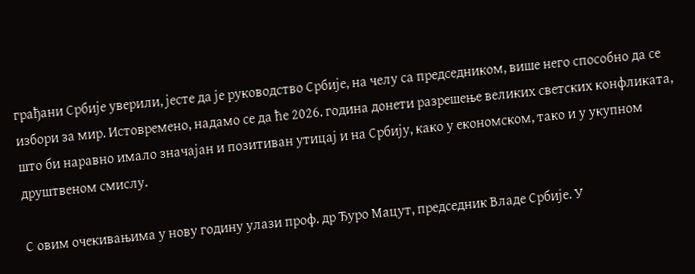грађани Србије уверили, јесте да је руководство Србије, на челу са председником, више него способно да се избори за мир. Истовремено, надамо се да ће 2026. година донети разрешење великих светских конфликата, што би наравно имало значајан и позитиван утицај и на Србију, како у економском, тако и у укупном друштвеном смислу.

С овим очекивањима у нову годину улази проф. др Ђуро Мацут, председник Владе Србије. У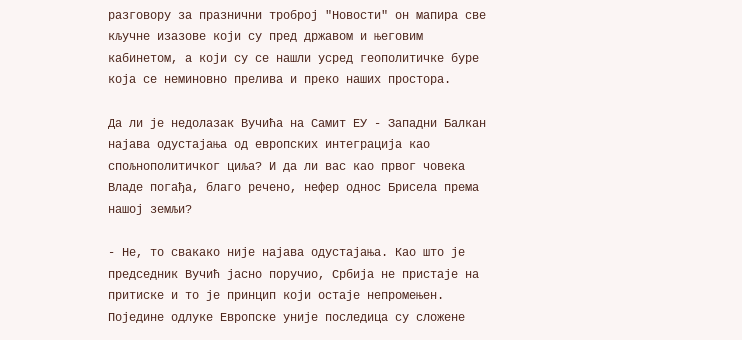разговору за празнични троброј "Новости" он мапира све кључне изазове који су пред државом и његовим кабинетом, а који су се нашли усред геополитичке буре која се неминовно прелива и преко наших простора.

Да ли је недолазак Вучића на Самит ЕУ - Западни Балкан најава одустајања од европских интеграција као спољнополитичког циља? И да ли вас као првог човека Владе погађа, благо речено, нефер однос Брисела према нашој земљи?

- Не, то свакако није најава одустајања. Као што је председник Вучић јасно поручио, Србија не пристаје на притиске и то је принцип који остаје непромењен. Поједине одлуке Европске уније последица су сложене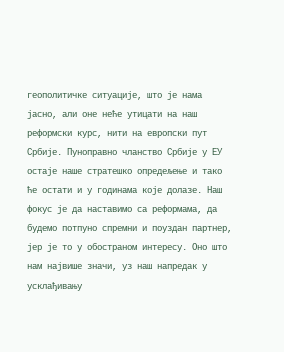геополитичке ситуације, што је нама јасно, али оне неће утицати на наш реформски курс, нити на европски пут Србије. Пуноправно чланство Србије у ЕУ остаје наше стратешко опредељење и тако ће остати и у годинама које долазе. Наш фокус је да наставимо са реформама, да будемо потпуно спремни и поуздан партнер, јер је то у обостраном интересу. Оно што нам највише значи, уз наш напредак у усклађивању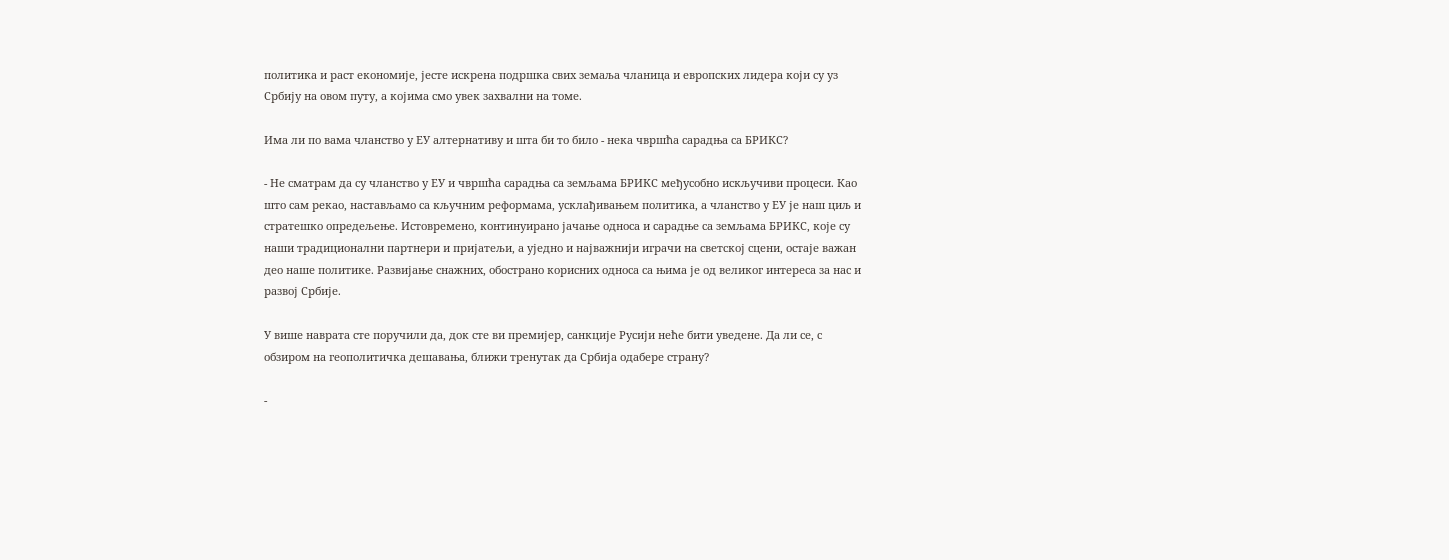политика и раст економије, јесте искрена подршка свих земаља чланица и европских лидера који су уз Србију на овом путу, а којима смо увек захвални на томе.

Има ли по вама чланство у ЕУ алтернативу и шта би то било - нека чвршћа сарадња са БРИКС?

- Не сматрам да су чланство у ЕУ и чвршћа сарадња са земљама БРИКС међусобно искључиви процеси. Као што сам рекао, настављамо са кључним реформама, усклађивањем политика, а чланство у ЕУ је наш циљ и стратешко опредељење. Истовремено, континуирано јачање односа и сарадње са земљама БРИКС, које су наши традиционални партнери и пријатељи, а уједно и најважнији играчи на светској сцени, остаје важан део наше политике. Развијање снажних, обострано корисних односа са њима је од великог интереса за нас и развој Србије.

У више наврата сте поручили да, док сте ви премијер, санкције Русији неће бити уведене. Да ли се, с обзиром на геополитичка дешавања, ближи тренутак да Србија одабере страну?

-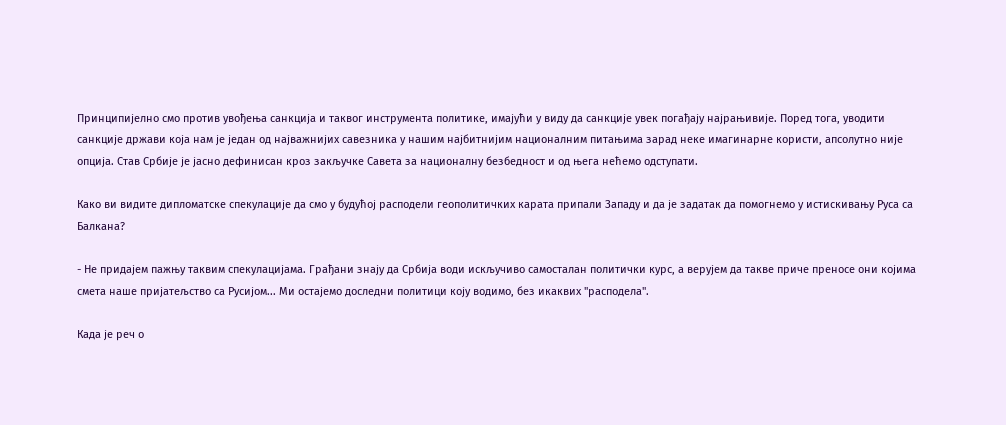Принципијелно смо против увођења санкција и таквог инструмента политике, имајући у виду да санкције увек погађају најрањивије. Поред тога, уводити санкције држави која нам је један од најважнијих савезника у нашим најбитнијим националним питањима зарад неке имагинарне користи, апсолутно није опција. Став Србије је јасно дефинисан кроз закључке Савета за националну безбедност и од њега нећемо одступати.

Како ви видите дипломатске спекулације да смо у будућој расподели геополитичких карата припали Западу и да је задатак да помогнемо у истискивању Руса са Балкана?

- Не придајем пажњу таквим спекулацијама. Грађани знају да Србија води искључиво самосталан политички курс, а верујем да такве приче преносе они којима смета наше пријатељство са Русијом... Ми остајемо доследни политици коју водимо, без икаквих "расподела".

Када је реч о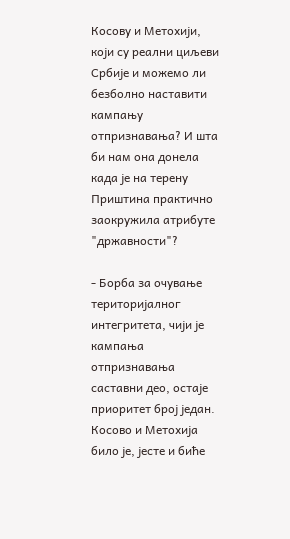Косову и Метохији, који су реални циљеви Србије и можемо ли безболно наставити кампању отпризнавања? И шта би нам она донела када је на терену Приштина практично заокружила атрибуте "државности"?

- Борба за очување територијалног интегритета, чији је кампања отпризнавања саставни део, остаје приоритет број један. Косово и Метохија било је, јесте и биће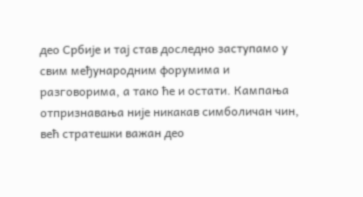део Србије и тај став доследно заступамо у свим међународним форумима и разговорима, а тако ће и остати. Кампања отпризнавања није никакав симболичан чин, већ стратешки важан део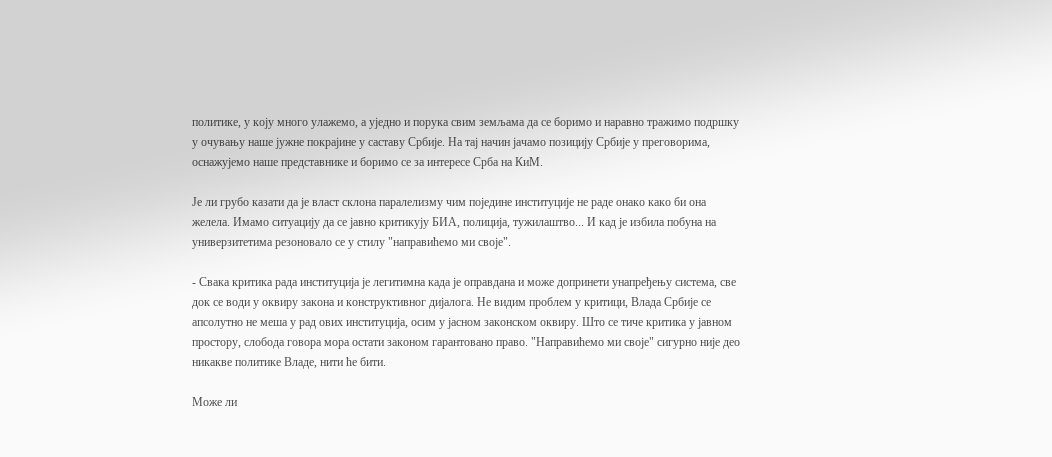политике, у коју много улажемо, а уједно и порука свим земљама да се боримо и наравно тражимо подршку у очувању наше јужне покрајине у саставу Србије. На тај начин јачамо позицију Србије у преговорима, оснажујемо наше представнике и боримо се за интересе Срба на КиМ.

Је ли грубо казати да је власт склона паралелизму чим поједине институције не раде онако како би она желела. Имамо ситуацију да се јавно критикују БИА, полиција, тужилаштво... И кад је избила побуна на универзитетима резоновало се у стилу "направићемо ми своје".

- Свака критика рада институција је легитимна када је оправдана и може допринети унапређењу система, све док се води у оквиру закона и конструктивног дијалога. Не видим проблем у критици, Влада Србије се апсолутно не меша у рад ових институција, осим у јасном законском оквиру. Што се тиче критика у јавном простору, слобода говора мора остати законом гарантовано право. "Направићемо ми своје" сигурно није део никакве политике Владе, нити ће бити.

Може ли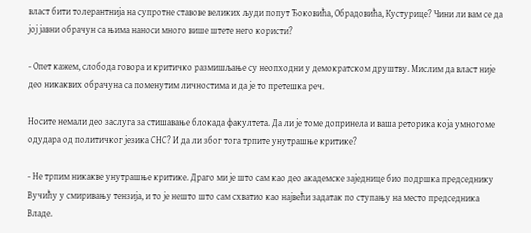власт бити толерантнија на супротне ставове великих људи попут Ђоковића, Обрадовића, Кустурице? Чини ли вам се да јој јавни обрачун са њима наноси много више штете него користи?

- Опет кажем, слобода говора и критичко размишљање су неопходни у демократском друштву. Мислим да власт није део никаквих обрачуна са поменутим личностима и да је то претешка реч.

Носите немали део заслуга за стишавање блокада факултета. Да ли је томе допринела и ваша реторика која умногоме одудара од политичког језика СНС? И да ли због тога трпите унутрашње критике?

- Не трпим никакве унутрашње критике. Драго ми је што сам као део академске заједнице био подршка председнику Вучићу у смиривању тензија, и то је нешто што сам схватио као највећи задатак по ступању на место председника Владе.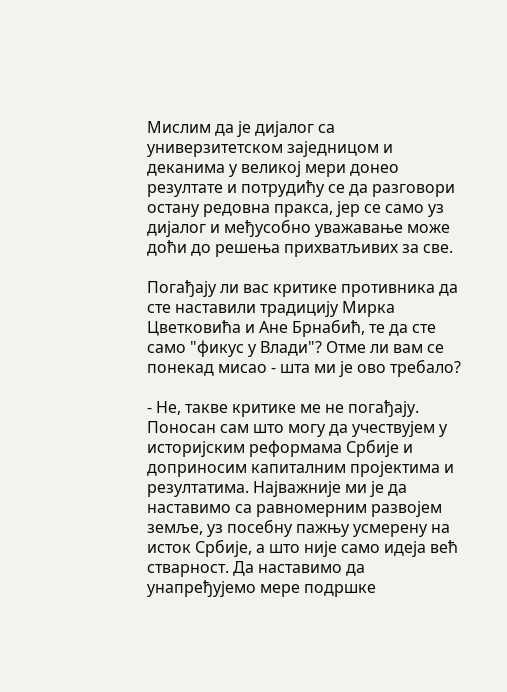Мислим да је дијалог са универзитетском заједницом и деканима у великој мери донео резултате и потрудићу се да разговори остану редовна пракса, јер се само уз дијалог и међусобно уважавање може доћи до решења прихватљивих за све.

Погађају ли вас критике противника да сте наставили традицију Мирка Цветковића и Ане Брнабић, те да сте само "фикус у Влади"? Отме ли вам се понекад мисао - шта ми је ово требало?

- Не, такве критике ме не погађају. Поносан сам што могу да учествујем у историјским реформама Србије и доприносим капиталним пројектима и резултатима. Најважније ми је да наставимо са равномерним развојем земље, уз посебну пажњу усмерену на исток Србије, а што није само идеја већ стварност. Да наставимо да унапређујемо мере подршке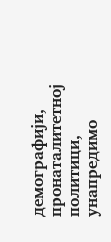демографији, пронаталитетној политици, унапредимо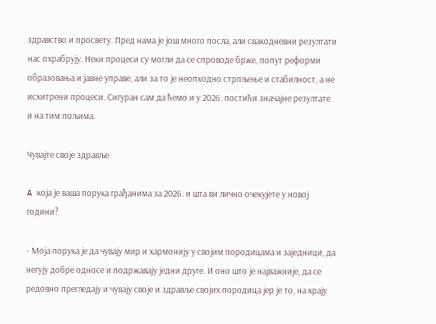здравство и просвету. Пред нама је још много посла, али свакодневни резултати нас охрабрују. Неки процеси су могли да се спроводе брже, попут реформи образовања и јавне управе, али за то је неопходно стрпљење и стабилност, а не исхитрени процеси. Сигуран сам да ћемо и у 2026. постићи значајне резултате и на тим пољима.

Чувајте своје здравље

A која је ваша порука грађанима за 2026. и шта ви лично очекујете у новој години?

- Моја порука је да чувају мир и хармонију у својим породицама и заједници, да негују добре односе и подржавају једни друге. И оно што је најважније, да се редовно прегледају и чувају своје и здравље својих породица јер је то, на крају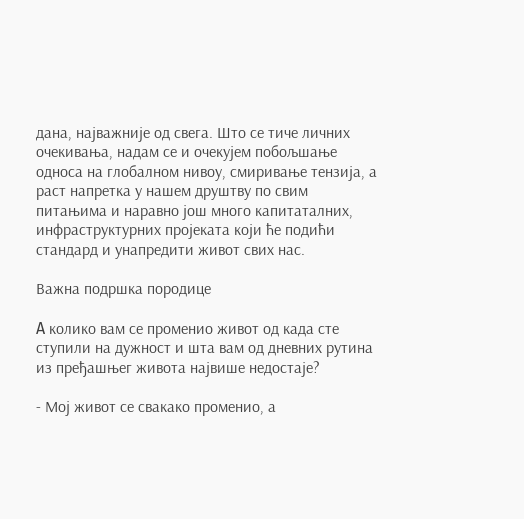дана, најважније од свега. Што се тиче личних очекивања, надам се и очекујем побољшање односа на глобалном нивоу, смиривање тензија, а раст напретка у нашем друштву по свим питањима и наравно још много капитаталних, инфраструктурних пројеката који ће подићи стандард и унапредити живот свих нас.

Важна подршка породице

A колико вам се променио живот од када сте ступили на дужност и шта вам од дневних рутина из пређашњег живота највише недостаје?

- Мој живот се свакако променио, а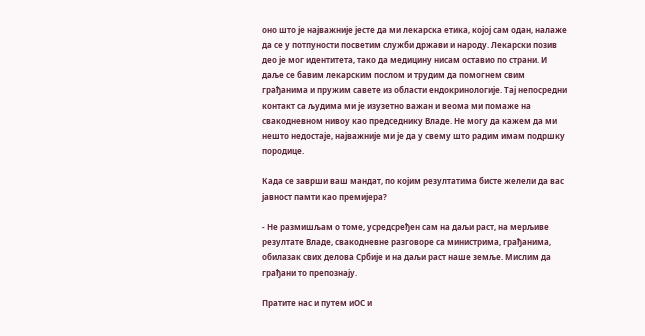оно што је најважније јесте да ми лекарска етика, којој сам одан, налаже да се у потпуности посветим служби држави и народу. Лекарски позив део је мог идентитета, тако да медицину нисам оставио по страни. И даље се бавим лекарским послом и трудим да помогнем свим грађанима и пружим савете из области ендокринологије. Тај непосредни контакт са људима ми је изузетно важан и веома ми помаже на свакодневном нивоу као председнику Владе. Не могу да кажем да ми нешто недостаје, најважније ми је да у свему што радим имам подршку породице.

Када се заврши ваш мандат, по којим резултатима бисте желели да вас јавност памти као премијера?

- Не размишљам о томе, усредсређен сам на даљи раст, на мерљиве резултате Владе, свакодневне разговоре са министрима, грађанима, обилазак свих делова Србије и на даљи раст наше земље. Мислим да грађани то препознају.

Пратите нас и путем иОС и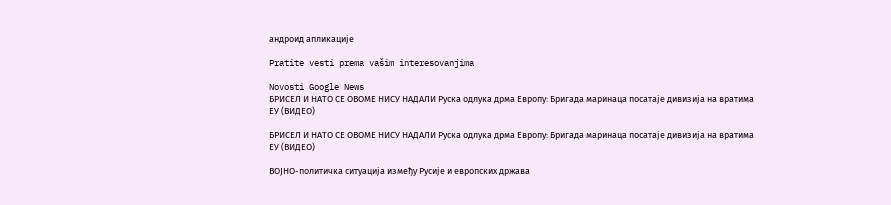андроид апликације

Pratite vesti prema vašim interesovanjima

Novosti Google News
БРИСЕЛ И НАТО СЕ ОВОМЕ НИСУ НАДАЛИ Руска одлука дрма Европу: Бригада маринаца посатаје дивизија на вратима ЕУ (ВИДЕО)

БРИСЕЛ И НАТО СЕ ОВОМЕ НИСУ НАДАЛИ Руска одлука дрма Европу: Бригада маринаца посатаје дивизија на вратима ЕУ (ВИДЕО)

ВОЈНО-политичка ситуација између Русије и европских држава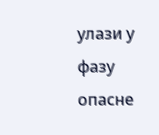улази у фазу опасне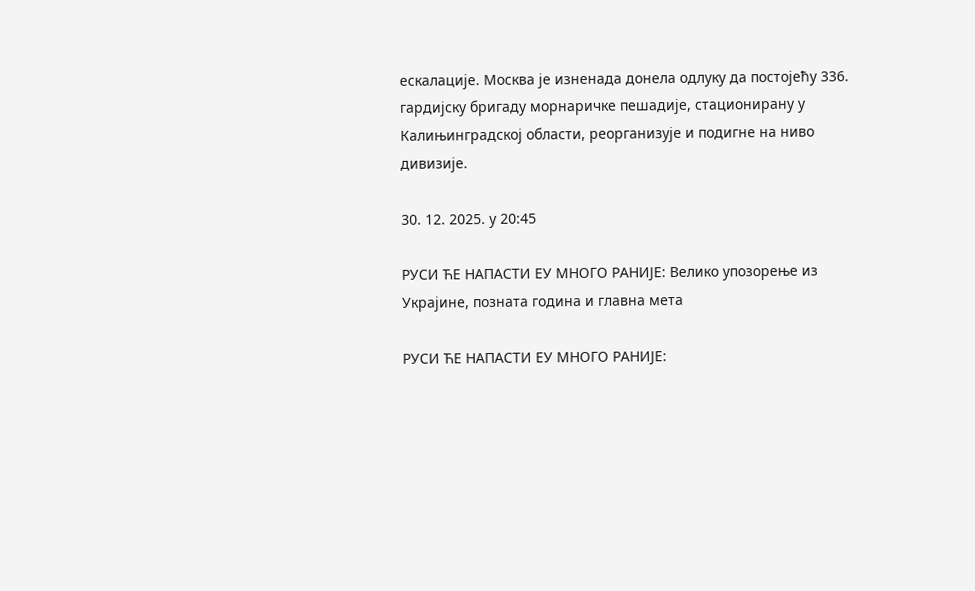ескалације. Москва је изненада донела одлуку да постојећу 336. гардијску бригаду морнаричке пешадије, стационирану у Калињинградској области, реорганизује и подигне на ниво дивизије.

30. 12. 2025. у 20:45

РУСИ ЋЕ НАПАСТИ ЕУ МНОГО РАНИЈЕ: Велико упозорење из Украјине, позната година и главна мета

РУСИ ЋЕ НАПАСТИ ЕУ МНОГО РАНИЈЕ: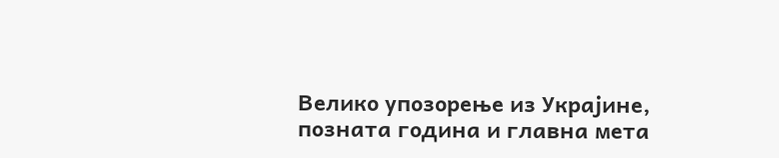Велико упозорење из Украјине, позната година и главна мета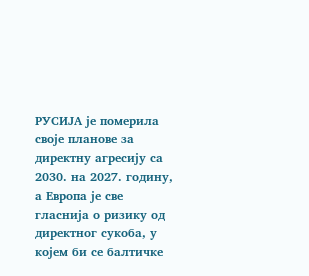РУСИЈА је померила своје планове за директну агресију са 2030. на 2027. годину, а Европа је све гласнија о ризику од директног сукоба, у којем би се балтичке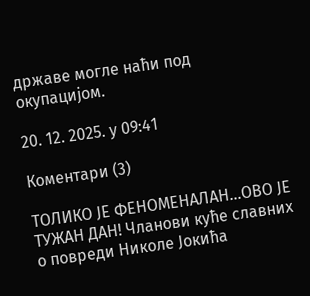државе могле наћи под окупацијом.

20. 12. 2025. у 09:41

Коментари (3)

ТОЛИКО ЈЕ ФЕНОМЕНАЛАН...ОВО ЈЕ ТУЖАН ДАН! Чланови куће славних о повреди Николе Јокића